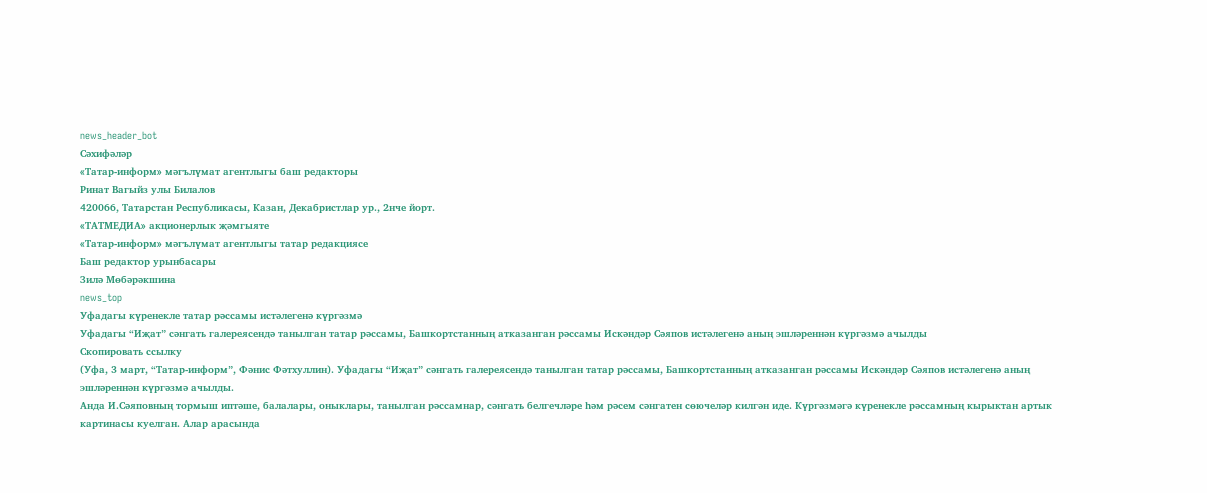news_header_bot
Сәхифәләр
«Татар-информ» мәгълүмат агентлыгы баш редакторы
Ринат Вагыйз улы Билалов
420066, Татарстан Республикасы, Казан, Декабристлар ур., 2нче йорт.
«ТАТМЕДИА» акционерлык җәмгыяте
«Татар-информ» мәгълүмат агентлыгы татар редакциясе
Баш редактор урынбасары
Зилә Мөбәрәкшина
news_top
Уфадагы күренекле татар рәссамы истәлегенә күргәзмә
Уфадагы “Иҗат” сәнгать галереясендә танылган татар рәссамы, Башкортстанның атказанган рәссамы Искәндәр Сәяпов истәлегенә аның эшләреннән күргәзмә ачылды
Скопировать ссылку
(Уфа, 3 март, “Татар-информ”, Фәнис Фәтхуллин). Уфадагы “Иҗат” сәнгать галереясендә танылган татар рәссамы, Башкортстанның атказанган рәссамы Искәндәр Сәяпов истәлегенә аның эшләреннән күргәзмә ачылды.
Анда И.Сәяповның тормыш иптәше, балалары, оныклары, танылган рәссамнар, сәнгать белгечләре һәм рәсем сәнгатен сөючеләр килгән иде. Күргәзмәгә күренекле рәссамның кырыктан артык картинасы куелган. Алар арасында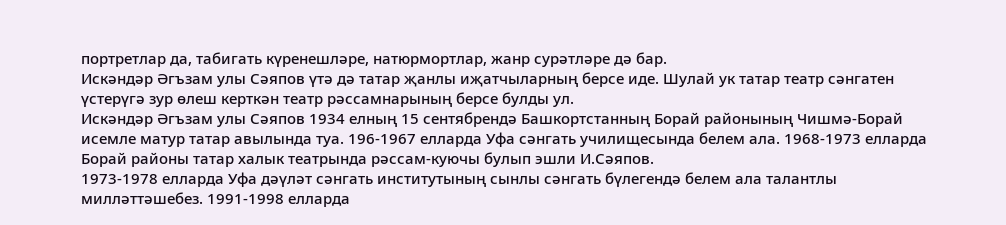портретлар да, табигать күренешләре, натюрмортлар, жанр сурәтләре дә бар.
Искәндәр Әгъзам улы Сәяпов үтә дә татар җанлы иҗатчыларның берсе иде. Шулай ук татар театр сәнгатен үстерүгә зур өлеш керткән театр рәссамнарының берсе булды ул.
Искәндәр Әгъзам улы Сәяпов 1934 елның 15 сентябрендә Башкортстанның Борай районының Чишмә-Борай исемле матур татар авылында туа. 196-1967 елларда Уфа сәнгать училищесында белем ала. 1968-1973 елларда Борай районы татар халык театрында рәссам-куючы булып эшли И.Сәяпов.
1973-1978 елларда Уфа дәүләт сәнгать институтының сынлы сәнгать бүлегендә белем ала талантлы милләттәшебез. 1991-1998 елларда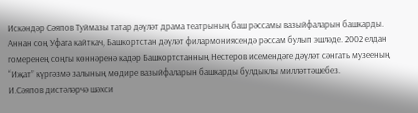Искәндәр Сәяпов Туймазы татар дәүләт драма театрының баш рәссамы вазыйфаларын башкарды. Аннан соң Уфага кайткач, Башкортстан дәүләт филармониясендә рәссам булып эшләде. 2002 елдан гомеренең соңгы көннәренә кадәр Башкортстанның Нестеров исемендәге дәүләт сәнгать музееның “Иҗат” күргәзмә залының мөдире вазыйфаларын башкарды булдыклы милләттәшебез.
И.Сәяпов дистәләрчә шәхси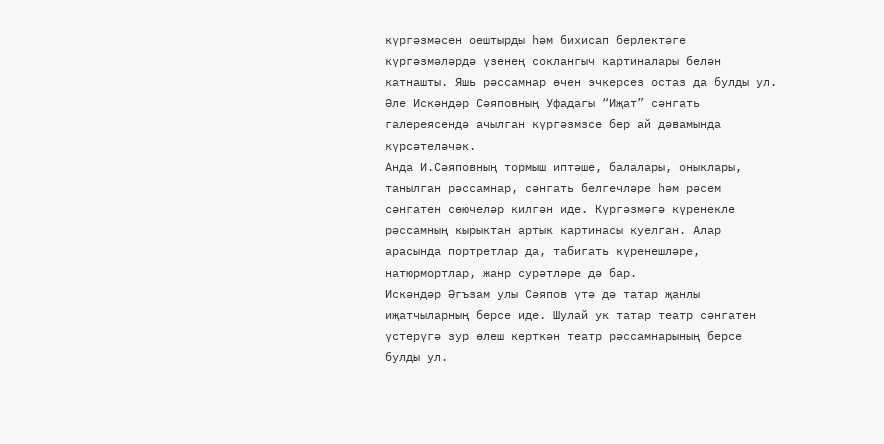күргәзмәсен оештырды һәм бихисап берлектәге күргәзмәләрдә үзенең соклангыч картиналары белән катнашты. Яшь рәссамнар өчен эчкерсез остаз да булды ул.
Әле Искәндәр Сәяповның Уфадагы “Иҗат” сәнгать галереясендә ачылган күргәзмзсе бер ай дәвамында күрсәтеләчәк.
Анда И.Сәяповның тормыш иптәше, балалары, оныклары, танылган рәссамнар, сәнгать белгечләре һәм рәсем сәнгатен сөючеләр килгән иде. Күргәзмәгә күренекле рәссамның кырыктан артык картинасы куелган. Алар арасында портретлар да, табигать күренешләре, натюрмортлар, жанр сурәтләре дә бар.
Искәндәр Әгъзам улы Сәяпов үтә дә татар җанлы иҗатчыларның берсе иде. Шулай ук татар театр сәнгатен үстерүгә зур өлеш керткән театр рәссамнарының берсе булды ул.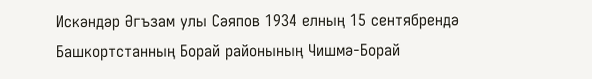Искәндәр Әгъзам улы Сәяпов 1934 елның 15 сентябрендә Башкортстанның Борай районының Чишмә-Борай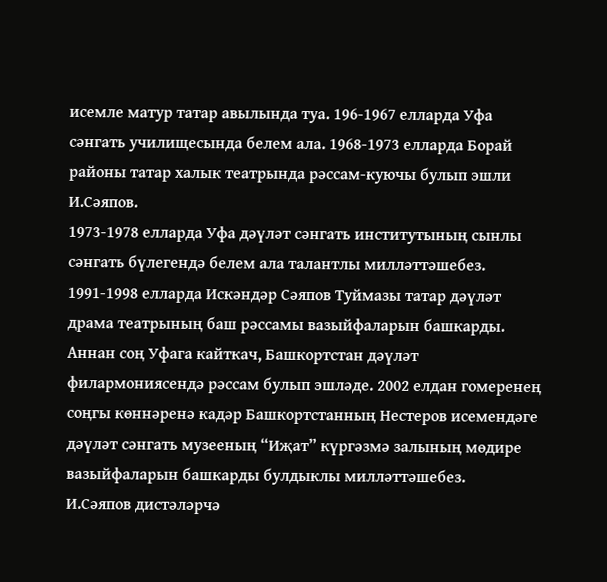исемле матур татар авылында туа. 196-1967 елларда Уфа сәнгать училищесында белем ала. 1968-1973 елларда Борай районы татар халык театрында рәссам-куючы булып эшли И.Сәяпов.
1973-1978 елларда Уфа дәүләт сәнгать институтының сынлы сәнгать бүлегендә белем ала талантлы милләттәшебез. 1991-1998 елларда Искәндәр Сәяпов Туймазы татар дәүләт драма театрының баш рәссамы вазыйфаларын башкарды. Аннан соң Уфага кайткач, Башкортстан дәүләт филармониясендә рәссам булып эшләде. 2002 елдан гомеренең соңгы көннәренә кадәр Башкортстанның Нестеров исемендәге дәүләт сәнгать музееның “Иҗат” күргәзмә залының мөдире вазыйфаларын башкарды булдыклы милләттәшебез.
И.Сәяпов дистәләрчә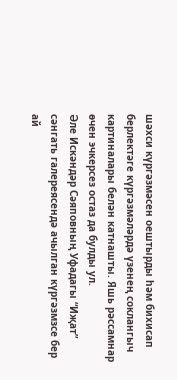шәхси күргәзмәсен оештырды һәм бихисап берлектәге күргәзмәләрдә үзенең соклангыч картиналары белән катнашты. Яшь рәссамнар өчен эчкерсез остаз да булды ул.
Әле Искәндәр Сәяповның Уфадагы “Иҗат” сәнгать галереясендә ачылган күргәзмзсе бер ай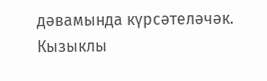дәвамында күрсәтеләчәк.
Кызыклы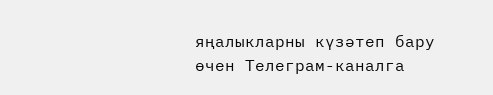яңалыкларны күзәтеп бару өчен Телеграм-каналга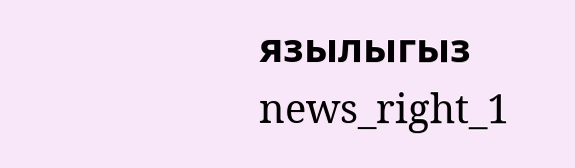язылыгыз
news_right_1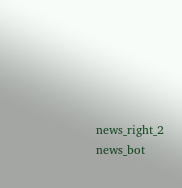news_right_2
news_bot